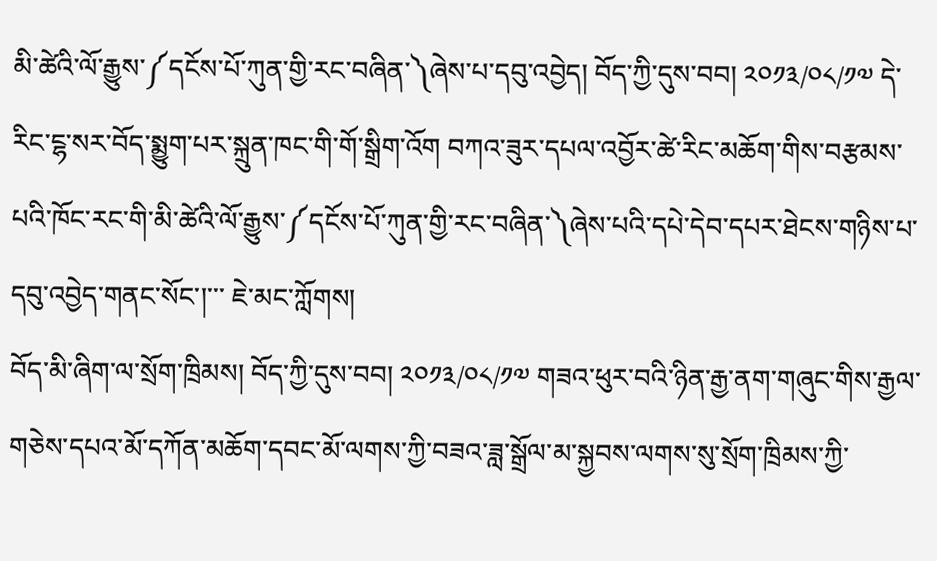མི་ཚེའི་ལོ་རྒྱུས་༼དངོས་པོ་ཀུན་གྱི་རང་བཞིན་༽ཞེས་པ་དབུ་འབྱེད། བོད་ཀྱི་དུས་བབ། ༢༠༡༣/༠༨/༡༧ དེ་རིང་ངྷ་སར་བོད་སྨྱུག་པར་སྐྲུན་ཁང་གི་གོ་སྒྲིག་འོག བཀའ་ཟུར་དཔལ་འབྱོར་ཚེ་རིང་མཆོག་གིས་བརྩམས་པའི་ཁོང་རང་གི་མི་ཚེའི་ལོ་རྒྱུས་༼དངོས་པོ་ཀུན་གྱི་རང་བཞིན་༽ཞེས་པའི་དཔེ་དེབ་དཔར་ཐེངས་གཉིས་པ་དབུ་འབྱེད་གནང་སོང་།་་་ ཇེ་མང་ཀློགས།
བོད་མི་ཞིག་ལ་སྲོག་ཁྲིམས། བོད་ཀྱི་དུས་བབ། ༢༠༡༣/༠༨/༡༧ གཟའ་ཕུར་བའི་ཉིན་རྒྱ་ནག་གཞུང་གིས་རྒྱལ་གཅེས་དཔའ་མོ་དཀོན་མཆོག་དབང་མོ་ལགས་ཀྱི་བཟའ་ཟླ་སྒྲོལ་མ་སྐྱབས་ལགས་སུ་སྲོག་ཁྲིམས་ཀྱི་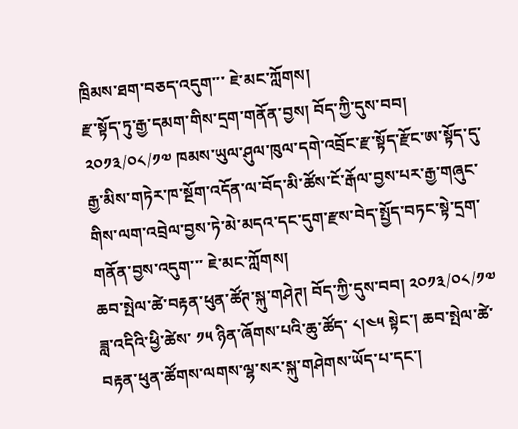ཁྲིམས་ཐག་བཅད་འདུག་་་ ཇེ་མང་ཀློགས།
རྫ་སྟོད་ཏུ་རྒྱ་དམག་གིས་དྲག་གནོན་བྱས། བོད་ཀྱི་དུས་བབ། ༢༠༡༣/༠༨/༡༧ ཁམས་ཡུལ་ཤུལ་ཁུལ་དགེ་འབྲོང་རྫ་སྟོད་རྫོང་ཨ་སྟོད་དུ་རྒྱ་མིས་གཏེར་ཁ་སྔོག་འདོན་ལ་བོད་མི་ཚོས་ངོ་རྒོལ་བྱས་པར་རྒྱ་གཞུང་གིས་ལག་འབྲེལ་བྱས་ཏེ་མེ་མདའ་དང་དུག་རྫས་བེད་སྤྱོད་བཏང་སྟེ་དྲག་གནོན་བྱས་འདུག་་་ ཇེ་མང་ཀློགས།
ཆབ་སྤེལ་ཚེ་བརྟན་ཕུན་ཚོཊ་སྐུ་གཤེཊ། བོད་ཀྱི་དུས་བབ། ༢༠༡༣/༠༨/༡༧ ཟླ་འདིའི་ཕྱི་ཚེས་ ༡༥ ཉིན་ཞོགས་པའི་ཆུ་ཚོད་ ༨།༤༥ སྟེང་། ཆབ་སྤེལ་ཚེ་བརྟན་ཕུན་ཚོགས་ལགས་ལྷ་སར་སྐུ་གཤེགས་ཡོད་པ་དང་།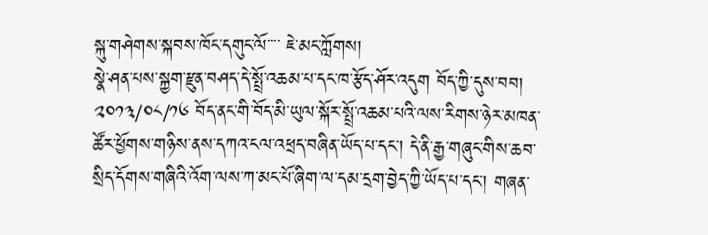སྐུ་གཤེགས་སྐབས་ཁོང་དགུང་ལོ་་་་ ཇེ་མང་ཀློགས།
སྣེ་ཤན་པས་སྐྱག་རྫུན་བཤད་དེ་སྤྲོ་འཆམ་པ་དང་ཁ་རྩོད་ཤོར་འདུག བོད་ཀྱི་དུས་བབ། ༢༠༡༣/༠༨/༡༦ བོད་ནང་གི་བོད་མི་ཡུལ་སྐོར་སྤྲོ་འཆམ་པའི་ལས་རིགས་ཉེར་མཁན་ཚོར་ཕྱོགས་གཉིས་ནས་དཀའ་ངལ་འཕྲད་བཞིན་ཡོད་པ་དང་། དེ་ནི་རྒྱ་གཞུང་གིས་ཆབ་སྲིད་དོགས་གཞིའི་འོག་ལས་ཀ་མང་པོ་ཞིག་ལ་དམ་དྲག་བྱེད་ཀྱི་ཡོད་པ་དང་། གཞན་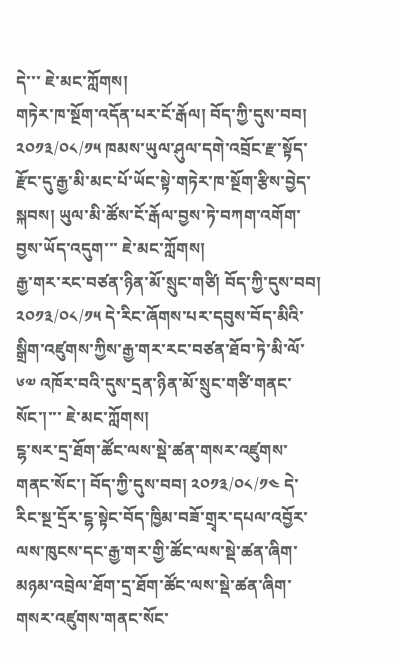དེ་་་ ཇེ་མང་ཀློགས།
གཏེར་ཁ་སྔོག་འདོན་པར་ངོ་རྒོལ། བོད་ཀྱི་དུས་བབ། ༢༠༡༣/༠༨/༡༥ ཁམས་ཡུལ་ཤུལ་དགེ་འབྲོང་རྫ་སྟོད་རྫོང་དུ་རྒྱ་མི་མང་པོ་ཡོང་སྟེ་གཏེར་ཁ་སྔོག་རྩིས་བྱེད་སྐབས། ཡུལ་མི་ཚོས་ངོ་རྒོལ་བྱས་ཏེ་བཀག་འགོག་བྱས་ཡོད་འདུག་་་ ཇེ་མང་ཀློགས།
རྒྱ་གར་རང་བཙན་ཉིན་མོ་སྲུང་གཙི། བོད་ཀྱི་དུས་བབ། ༢༠༡༣/༠༨/༡༥ དེ་རིང་ཞོགས་པར་དབུས་བོད་མིའི་སྒྲིག་འཛུགས་ཀྱིས་རྒྱ་གར་རང་བཙན་ཐོབ་ཏེ་མི་ལོ་ ༦༧ འཁོར་བའི་དུས་དྲན་ཉིན་མོ་སྲུང་གཙི་གནང་སོང་།་་་ ཇེ་མང་ཀློགས།
ངྷ་སར་དྲ་ཐོག་ཚོང་ལས་སྡེ་ཚན་གསར་འཛུགས་གནང་སོང་། བོད་ཀྱི་དུས་བབ། ༢༠༡༣/༠༨/༡༤ དེ་རིང་སྔ་དྲོར་ངྷ་སྟེང་བོད་ཁྱིམ་བཟོ་གྲྭར་དཔལ་འབྱོར་ལས་ཁུངས་དང་རྒྱ་གར་གྱི་ཚོང་ལས་སྡེ་ཚན་ཞིག་མཉམ་འབྲེལ་ཐོག་དྲ་ཐོག་ཚོང་ལས་སྡེ་ཚན་ཞིག་གསར་འཛུགས་གནང་སོང་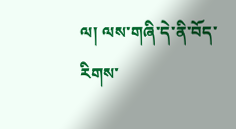ལ། ལས་གཞི་དེ་ནི་བོད་རིགས་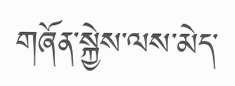གཞོན་སྐྱེས་ལས་མེད་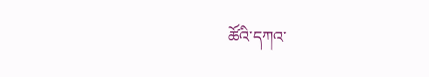ཚོའི་དཀའ་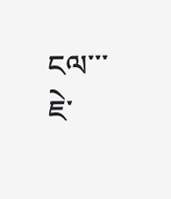ངལ་་་ ཇེ་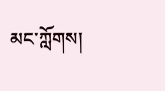མང་ཀློགས།